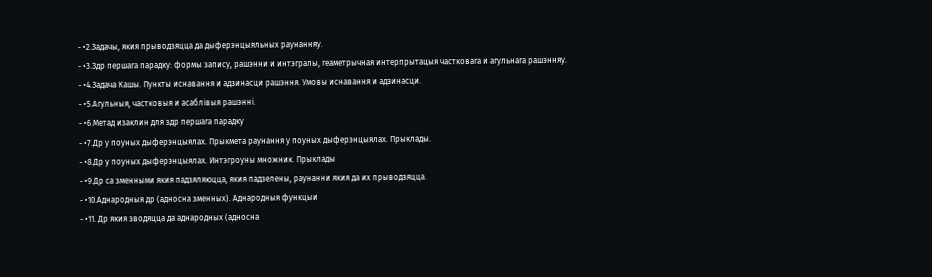- •2.Задачы, якия прыводзяцца да дыферэнцыяльных раунанняу.
- •3.Здр першага парадку: формы запису, рашэнни и интэгралы, геаметрычная интерпрытацыя частковага и агульнага рашэнняу.
- •4.Задача Кашы. Пункты иснавання и адзинасци рашэння. Умовы иснавання и адзинасци.
- •5.Агульныя, частковыя и асаблівыя рашэнні.
- •6.Метад изаклин для здр першага парадку
- •7.Др у поуных дыферэнцыялах. Прыкмета раунання у поуных дыферэнцыялах. Прыклады.
- •8.Др у поуных дыферэнцыялах. Интэгроуны множник. Прыклады
- •9.Др са зменными якия падзяляюцца, якия падзелены, раунанни якия да их прыводзяцца.
- •10.Аднародныя др (адносна зменных). Аднародныя функцыи
- •11. Др якия зводяцца да аднародных (адносна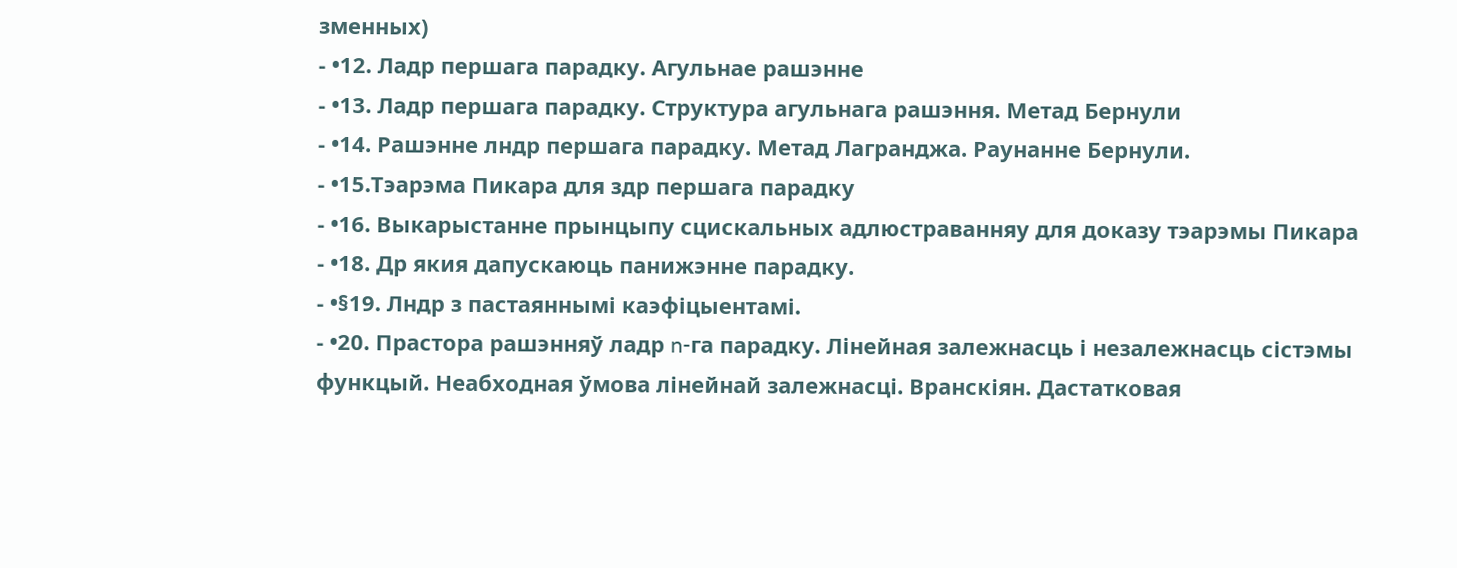зменных)
- •12. Ладр першага парадку. Агульнае рашэнне
- •13. Ладр першага парадку. Структура агульнага рашэння. Метад Бернули
- •14. Рашэнне лндр першага парадку. Метад Лагранджа. Раунанне Бернули.
- •15.Тэарэма Пикара для здр першага парадку
- •16. Выкарыстанне прынцыпу сцискальных адлюстраванняу для доказу тэарэмы Пикара
- •18. Др якия дапускаюць панижэнне парадку.
- •§19. Лндр з пастаяннымі каэфіцыентамі.
- •20. Прастора рашэнняў ладр n-га парадку. Лінейная залежнасць і незалежнасць сістэмы функцый. Неабходная ўмова лінейнай залежнасці. Вранскіян. Дастатковая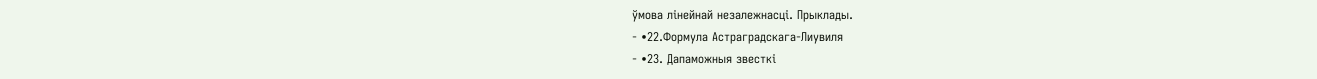ўмова лінейнай незалежнасці. Прыклады.
- •22.Формула Астраградскага-Лиувиля
- •23. Дапаможныя звесткі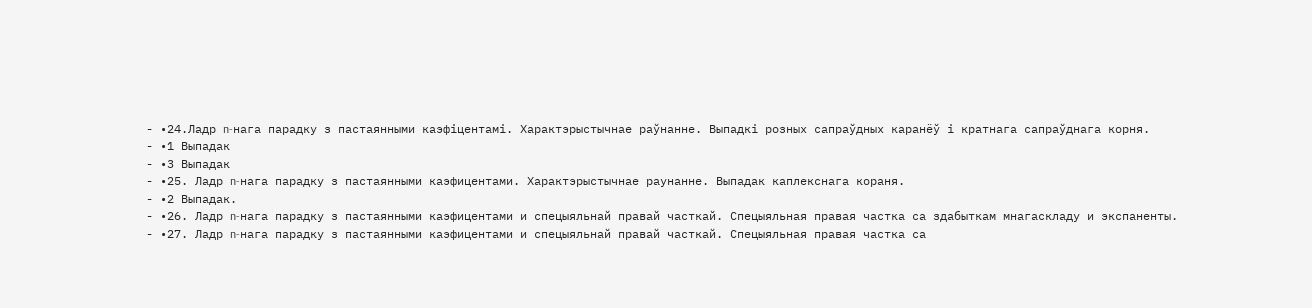- •24.Ладр n-нага парадку з пастаянными каэфіцентамі. Характэрыстычнае раўнанне. Выпадкі розных сапраўдных каранёў і кратнага сапраўднага корня.
- •1 Выпадак
- •3 Выпадак
- •25. Ладр n-нага парадку з пастаянными каэфицентами. Характэрыстычнае раунанне. Выпадак каплекснага кораня.
- •2 Выпадак.
- •26. Ладр n-нага парадку з пастаянными каэфицентами и спецыяльнай правай часткай. Спецыяльная правая частка са здабыткам мнагаскладу и экспаненты.
- •27. Ладр n-нага парадку з пастаянными каэфицентами и спецыяльнай правай часткай. Спецыяльная правая частка са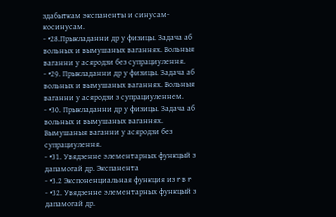здабыткам экспаненты и синусам-косинусам.
- •28.Прыкладанни др у физицы. Задача аб вольных и вымушаных ваганнях. Вольныя ваганни у асяродзи без супрациулення.
- •29. Прыкладанни др у физицы. Задача аб вольных и вымушаных ваганнях. Вольныя ваганни у асяродзи з супрациуленнем.
- •30. Прыкладанни др у физицы. Задача аб вольных и вымушаных ваганнях. Вымушаныя ваганни у асяродзи без супрациулення.
- •31. Увядзенне элементарных функцый з дапамогай др. Экспанента
- •3.2 Экспоненциальная функция из r в r
- •32. Увядзенне элементарных функцый з дапамогай др.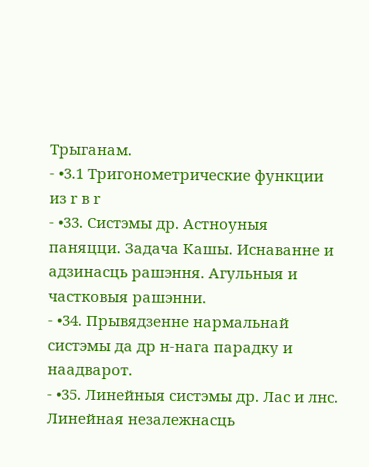Трыганам.
- •3.1 Тригонометрические функции из r в r
- •33. Систэмы др. Астноуныя паняцци. Задача Кашы. Иснаванне и адзинасць рашэння. Агульныя и частковыя рашэнни.
- •34. Прывядзенне нармальнай систэмы да др н-нага парадку и наадварот.
- •35. Линейныя систэмы др. Лас и лнс. Линейная незалежнасць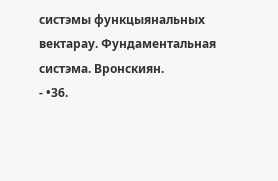систэмы функцыянальных вектарау. Фундаментальная систэма. Вронскиян.
- •36.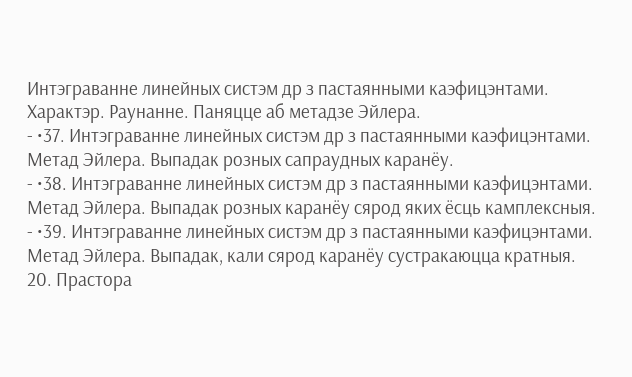Интэграванне линейных систэм др з пастаянными каэфицэнтами. Характэр. Раунанне. Паняцце аб метадзе Эйлера.
- •37. Интэграванне линейных систэм др з пастаянными каэфицэнтами. Метад Эйлера. Выпадак розных сапраудных каранёу.
- •38. Интэграванне линейных систэм др з пастаянными каэфицэнтами. Метад Эйлера. Выпадак розных каранёу сярод яких ёсць камплексныя.
- •39. Интэграванне линейных систэм др з пастаянными каэфицэнтами. Метад Эйлера. Выпадак, кали сярод каранёу сустракаюцца кратныя.
20. Прастора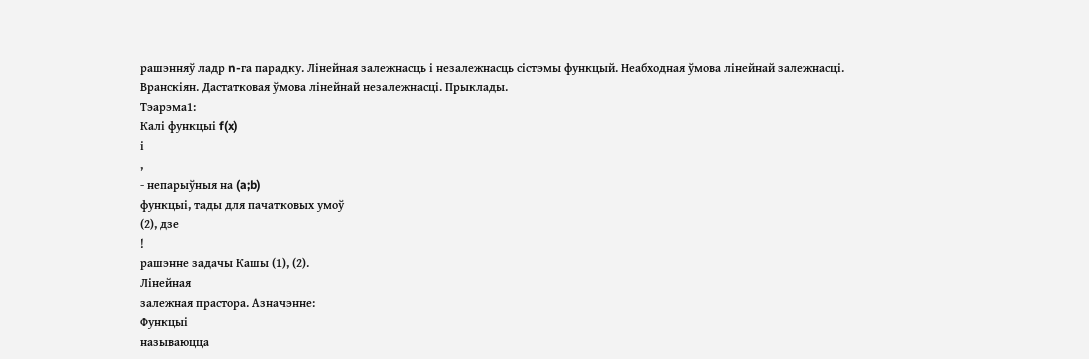рашэнняў ладр n-га парадку. Лінейная залежнасць і незалежнасць сістэмы функцый. Неабходная ўмова лінейнай залежнасці. Вранскіян. Дастатковая ўмова лінейнай незалежнасці. Прыклады.
Тэарэма1:
Калі функцыі f(x)
і
,
- непарыўныя на (a;b)
функцыі, тады для пачатковых умоў
(2), дзе
!
рашэнне задачы Кашы (1), (2).
Лінейная
залежная прастора. Азначэнне:
Функцыі
называюцца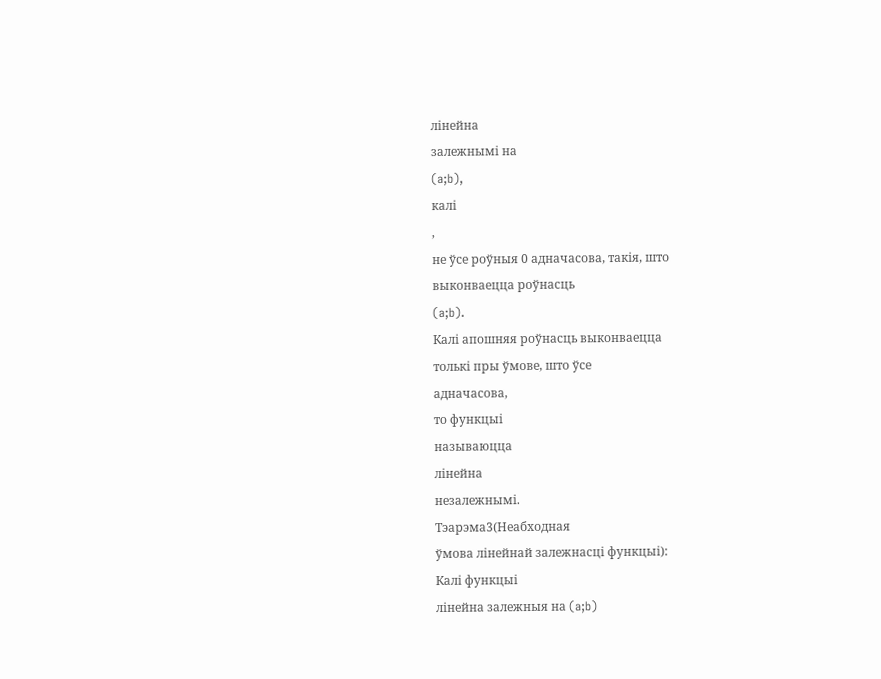лінейна
залежнымі на
(a;b),
калі
,
не ўсе роўныя 0 адначасова, такія, што
выконваецца роўнасць
(a;b).
Калі апошняя роўнасць выконваецца
толькі пры ўмове, што ўсе
адначасова,
то функцыі
называюцца
лінейна
незалежнымі.
Тэарэма3(Неабходная
ўмова лінейнай залежнасці функцыі):
Калі функцыі
лінейна залежныя на (a;b)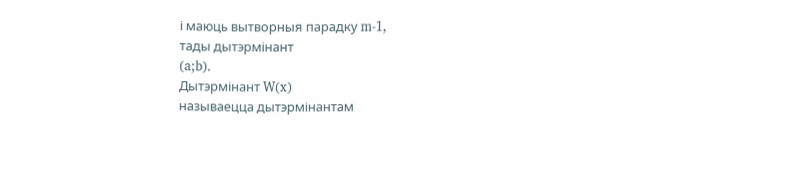і маюць вытворныя парадку m-1,
тады дытэрмінант
(a;b).
Дытэрмінант W(x)
называецца дытэрмінантам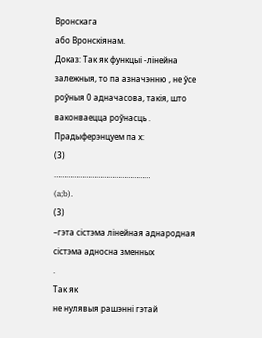Вронскага
або Вронскіянам.
Доказ: Так як функцыі -лінейна залежныя, то па азначэнню , не ўсе роўныя 0 адначасова, такія, што ваконваецца роўнасць . Прадыферэнцуем па х:
(3)
…………………………………………
(a;b).
(3)
–гэта сістэма лінейная аднародная
сістэма адносна зменных
.
Так як
не нулявыя рашэнні гэтай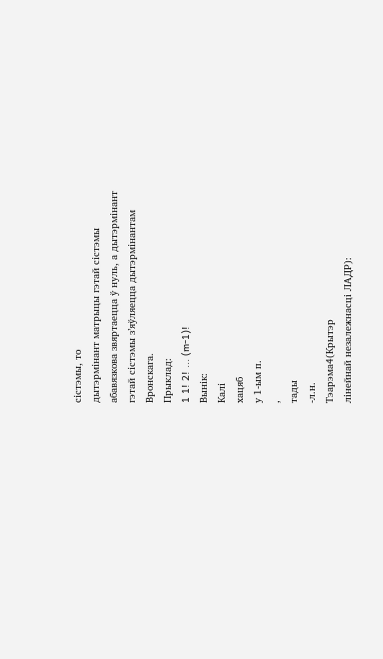сістэмы, то
дытэрмінант матрыцы гэтай сістэмы
абавязкова звяртаецца ў нуль, а дытэрмінант
гэтай сістэмы з’яўляецца дытэрмінантам
Вронскага.
Прыклад:
1 1! 2! ... (m-1)!
Вынік:
Калі
хацяб
у 1-ым п.
,
тады
-л.н.
Тэарэма4(Крытэр
лінейнай незалежнасці ЛАДР):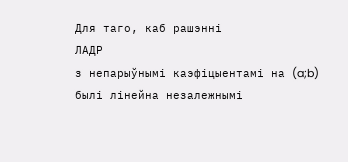Для таго, каб рашэнні
ЛАДР
з непарыўнымі каэфіцыентамі на (a;b)
былі лінейна незалежнымі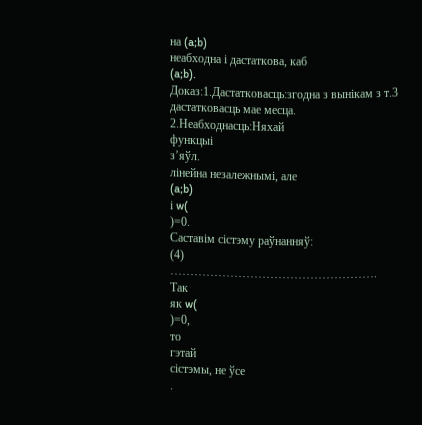на (a;b)
неабходна і дастаткова, каб
(a;b).
Доказ:1.Дастатковасць:згодна з вынікам з т.3 дастатковасць мае месца.
2.Неабходнасць:Няхай
функцыі
з’яўл.
лінейна незалежнымі, але
(a;b)
і w(
)=0.
Саставім сістэму раўнанняў:
(4)
…………………………………………….
Так
як w(
)=0,
то
гэтай
сістэмы, не ўсе
.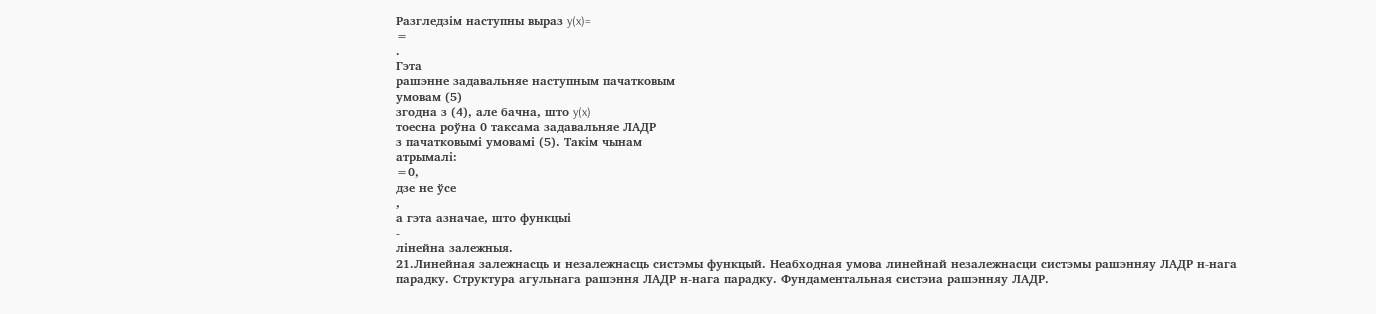Разгледзім наступны выраз y(x)=
=
.
Гэта
рашэнне задавальняе наступным пачатковым
умовам (5)
згодна з (4), але бачна, што y(x)
тоесна роўна 0 таксама задавальняе ЛАДР
з пачатковымі умовамі (5). Такім чынам
атрымалі:
=0,
дзе не ўсе
,
а гэта азначае, што функцыі
-
лінейна залежныя.
21.Линейная залежнасць и незалежнасць систэмы функцый. Неабходная умова линейнай незалежнасци систэмы рашэнняу ЛАДР н-нага парадку. Структура агульнага рашэння ЛАДР н-нага парадку. Фундаментальная систэиа рашэнняу ЛАДР.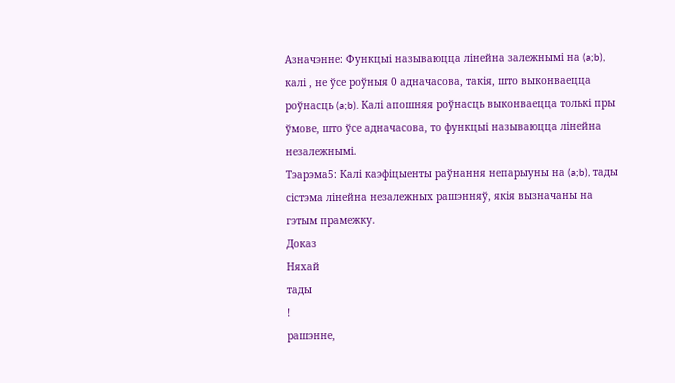Азначэнне: Функцыі называюцца лінейна залежнымі на (a;b), калі , не ўсе роўныя 0 адначасова, такія, што выконваецца роўнасць (a;b). Калі апошняя роўнасць выконваецца толькі пры ўмове, што ўсе адначасова, то функцыі называюцца лінейна незалежнымі.
Тэарэма5: Калі каэфіцыенты раўнання непарыуны на (a;b), тады сістэма лінейна незалежных рашэнняў, якія вызначаны на гэтым прамежку.
Доказ
Няхай
тады
!
рашэнне,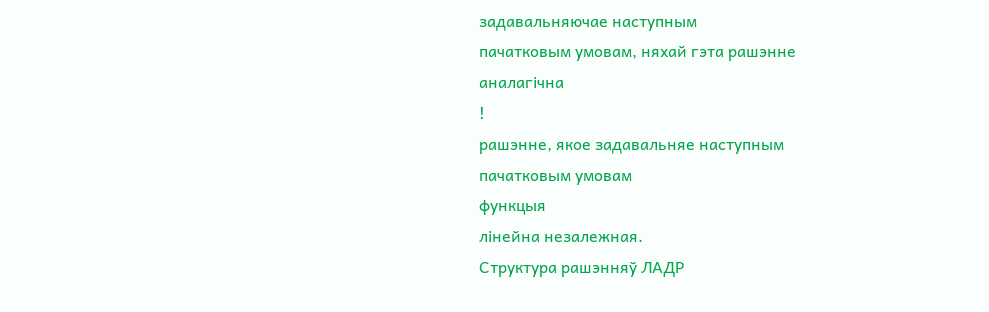задавальняючае наступным
пачатковым умовам, няхай гэта рашэнне
аналагічна
!
рашэнне, якое задавальняе наступным
пачатковым умовам
функцыя
лінейна незалежная.
Структура рашэнняў ЛАДР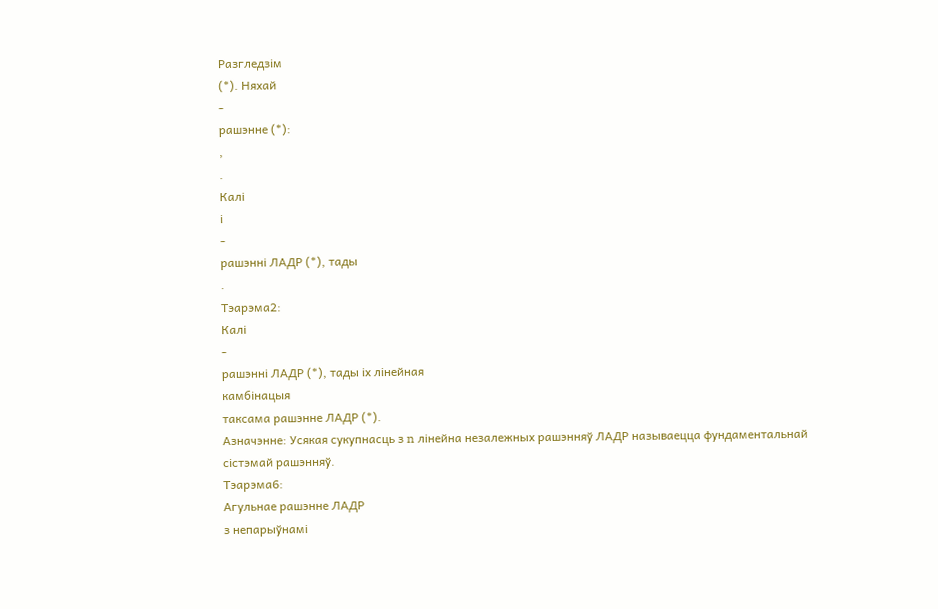Разгледзім
(*). Няхай
-
рашэнне (*):
,
.
Калі
і
-
рашэнні ЛАДР (*), тады
.
Тэарэма2:
Калі
-
рашэнні ЛАДР (*), тады іх лінейная
камбінацыя
таксама рашэнне ЛАДР (*).
Азначэнне: Усякая сукупнасць з n лінейна незалежных рашэнняў ЛАДР называецца фундаментальнай сістэмай рашэнняў.
Тэарэма6:
Агульнае рашэнне ЛАДР
з непарыўнамі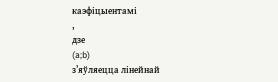каэфіцыентамі
,
дзе
(a;b)
з’яўляецца лінейнай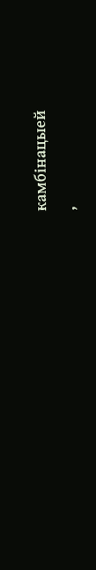камбінацыей
,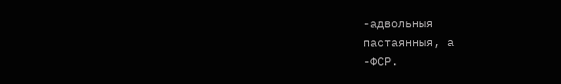-адвольныя
пастаянныя, а
-ФСР.